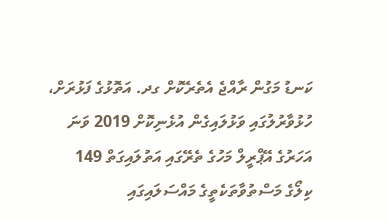ކަނޑު މަގުން ރާއްޖެ އެތެރެކޮށް ގދ. އަތޮޅުގެ ފަޅުރަށް، ހުޅުވާރުލުގައި ވަޅުލައިގެން އުޅެނިކޮށް 2019 ވަނަ އަހަރުގެ އޭޕްރީލް މަހުގެ ތެރޭގައި އަތުލައިގަތް 149 ކިލޯގެ މަސްތުވާތަކެތީގެ މައްސަލައިގައި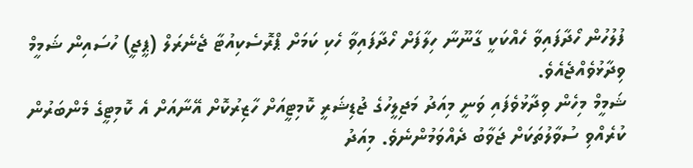ފުލުހުން ހޯދާފައިވާ ހެއްކަކީ ގާނޫނާ ހިލާފަށް ހޯދާފައިވާ ހެކި ކަމަށް ޕްރޮސެކިއުޓާ ޖެނެރަލް (ޕީޖީ) ހުސައިން ޝަމީމް ވިދާޅުވެއްޖެއެވެ.
ޝަމީމް މިހެން ވިދާޅުވެފައި ވަނީ މިއަދު މަޖިލީހުގެ ޖުޑިޝަރީ ކޮމިޓީއަށް ހާޒިރުކޮށް އޭނާއަށް އެ ކޮމިޓީގެ މެންބަރުން ކުރެއްވި ސުވާލުތަކަށް ޖަވާބު ދެއްވަމުންނެވެ. މިއަދު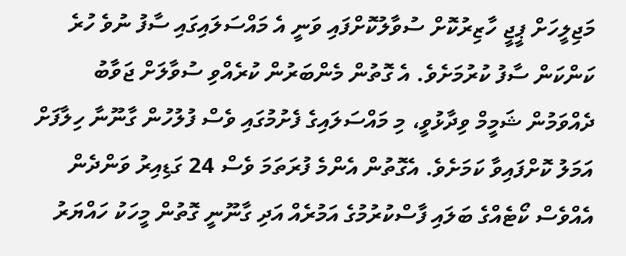މަޖިލީހަށް ޕީޖީ ހާޒިރުކޮށް ސުވާލުކޮށްފައި ވަނީ އެ މައްސަލައިގައި ސާފު ނުވެ ހުރެ ކަންކަން ސާފު ކުރުމަށެވެ. އެ ގޮތުން މެންބަރުން ކުރެއްވި ސުވާލަށް ޖަވާބު ދެއްވަމުން ޝަމީމް ވިދާޅުވީ، މި މައްސަލައިގެ ފެށުމުގައި ވެސް ފުލުހުން ގާނޫނާ ހިލާފަށް އަމަލު ކޮށްފައިވާ ކަމަށެވެ. އެގޮތުން އެންމެ ފުރަތަމަ ވެސް 24 ގަޑިއިރު ވަންދެން އެއްވެސް ކޯޓެއްގެ ބަލައި ފާސްކުރުމުގެ އަމުރެއް އަދި ގާނޫނީ ގޮތުން މީހަކު ހައްޔަރު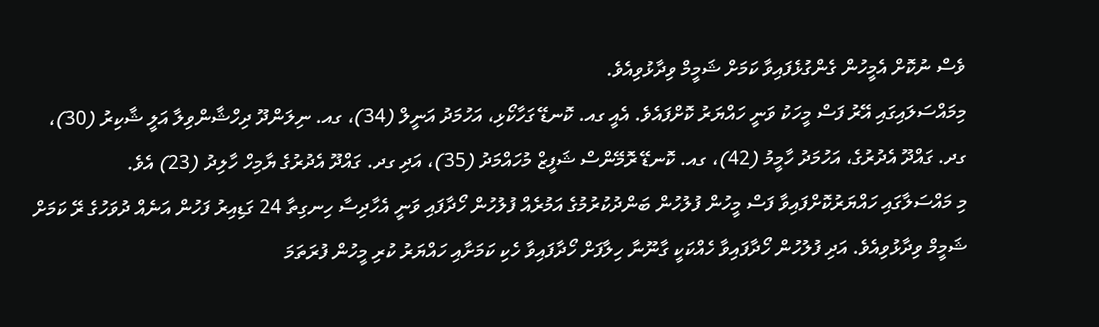ވެސް ނުކޮށް އެމީހުން ގެންގުޅެފައިވާ ކަމަށް ޝަމީމް ވިދާޅުވިއެވެ.
މިމައްސަލައިގައި އޭރު ފަސް މީހަކު ވަނީ ހައްޔަރު ކޮށްފައެވެ. އެއީ ގއ. ކޮނޑޭ ގަހާކޯޅި، އަހުމަދު އަނީލް (34)، ގއ. ނިލަންދޫ ދިހްޝާންވިލާ އަލީ ޝާކިރު (30)، ގދ. ގައްދޫ އެދުރުގެ، އަހުމަދު ހާމީމު (42)، ގއ. ކޮނޑޭ ރޮމޭންސް ޝަފީޒް މުހައްމަދު (35)، އަދި ގދ. ގައްދޫ އެދުރުގެ ޔާމިހް ހާލިދު (23) އެވެ.
މި މައްސަލާގައި ހައްޔަރުކޮށްފައިވާ ފަސް މީހުން ފުލުހުން ބަންދުކުރުމުގެ އަމުރެއް ފުލުހުން ހޯދާފައި ވަނީ އެހާދިސާ ހިނގިތާ 24 ގަޑިއިރު ފަހުން އަނެއް ދުވަހުގެ ރޭ ކަމަށް ޝަމީމް ވިދާޅުވިއެވެ. އަދި ފުލުހުން ހޯދާފައިވާ ހެއްކަކީ ގާނޫނާ ހިލާފަށް ހޯދާފައިވާ ހެކި ކަމަށާއި ހައްޔަރު ކުރި މީހުން ފުރަތަމަ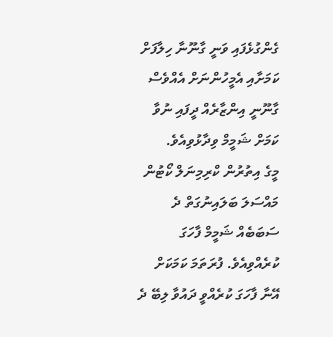ގެންގުޅެފައި ވަނީ ގާނޫނާ ހިލާފަށް ކަމަށާއި އެމީހުންނަށް އެއްވެސް ގާނޫނީ އިންޒާރެއް ދީފައި ނުވާ ކަމަށް ޝަމީމް ވިދާޅުވިއެވެ.
މީގެ އިތުރުން ކްރިމިނަލް ކޯޓުން މައްސަލަ ބަލައިނުގަތް ދެ ސަބަބެއް ޝަމީމް ފާހަގަ ކުރެއްވިއެވެ. ފުރަތަމަ ކަމަކަށް އޭނާ ފާހަގަ ކުރެއްވީ ދައުވާ ލިބޭ ދެ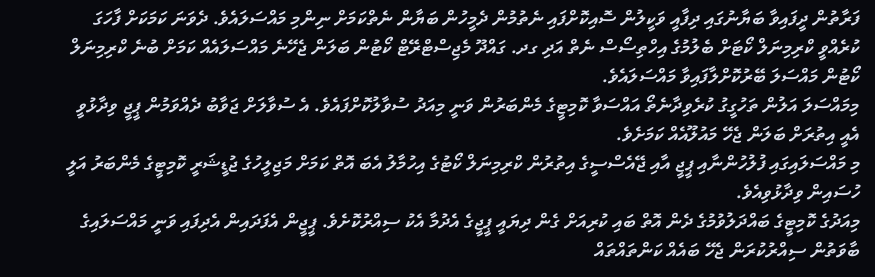ފަރާތުން ދީފައިވާ ބަޔާނުގައި ދިފާއީ ވަކީލުން ސޮއިކޮށްފައި ނެތުމުން ދެމީހުން ބަޔާން ނެތްކަމަށް ނިންމި މައްސަލައެވެ. ދެވަނަ ކަމަކަށް ފާހަގަ ކުރެއްވީ ކްރިމިނަލް ކޯޓަށް ބެލުމުގެ އިހްތިސޯސް ނެތް އަދި ގދ. ގައްދޫ މެޖިސްޓްރޭޓް ކޯޓުން ބަލަން ޖެހޭނެ މައްސަލައެއް ކަމަށް ބުނެ ކްރިމިނަލް ކޯޓުން މައްސަލަ ބޭރުކޮށްލާފައިވާ މައްސަލައެވެ.
މިމައްސަލަ އަލުން ތަހުގީގު ކުރެވިދާނެތޯ އައްސަވާ ކޮމިޓީގެ މެންބަރުން ވަނީ މިއަދު ސުވާލުކޮށްފައެވެ. އެ ސުވާލަށް ޖަވާބު ދެއްވަމުން ޕީޖީ ވިދާޅުވީ އެއީ އިތުރަށް ބަލަން ޖެހޭ މައުލޫއެއް ކަމަށެވެ.
މި މައްސަލައިގައި ފުލުހުންނާއި ޕީޖީ އާއި ޖޭއެސްސީގެ އިތުރުން ކްރިމިނަލް ކޯޓުގެ އިހުމާލު އެބަ އޮތް ކަމަށް މަޖިލީހުގެ ޖުޑީޝަރީ ކޮމިޓީގެ މެންބަރު އަލީ ހުސައިން ވިދާޅުވިއެވެ.
މިއަދުގެ ކޮމިޓީގެ ބައްދަލުވުމުގެ ދެން އޮތް ބައި ކުރިއަށް ގެން ދިޔައީ ޕީޖީގެ އެދުމާ އެކު ސިއްރުކޮށެވެ. ޕީޖީން އެފަދައިން އެދިފައި ވަނީ މައްސަލައިގެ ބާވަތުން ސިއްރުކުރަން ޖެހޭ ބައެއް ކަންތައްތައް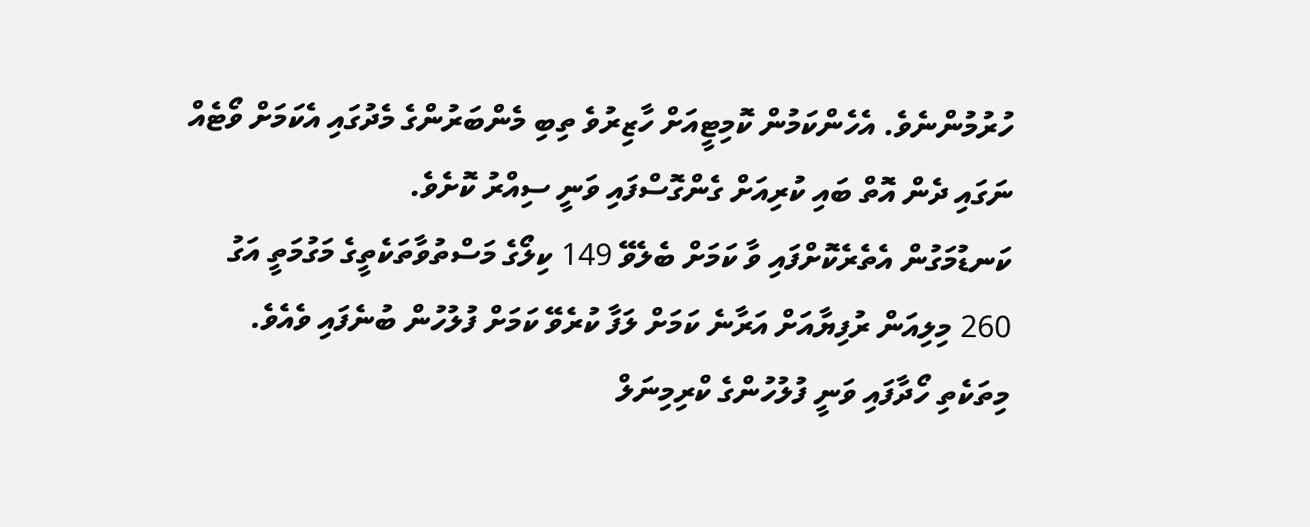ހުރުމުންނެވެ. އެހެންކަމުން ކޮމިޓީއަށް ހާޒިރުވެ ތިބި މެންބަރުންގެ މެދުގައި އެކަމަށް ވޯޓެއް ނަގައި ދެން އޮތް ބައި ކުރިއަށް ގެންގޮސްފައި ވަނީ ސިއްރު ކޮށެވެ.
ކަނޑުމަގުން އެތެރެކޮށްފައި ވާ ކަމަށް ބެލެވޭ 149 ކިލޯގެ މަސްތުވާތަކެތީގެ މަގުމަތީ އަގު 260 މިލިއަން ރުފިޔާއަށް އަރާނެ ކަމަށް ލަފާ ކުރެވޭ ކަމަށް ފުލުހުން ބުނެފައި ވެއެވެ. މިތަކެތި ހޯދާފައި ވަނީ ފުލުހުންގެ ކްރިމިނަލް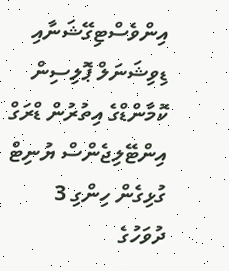އިންވެސްޓިގޭޝަނާއި ޑިވިޝަނަލް ޕޮލިސިން ކޮމާންޑްގެ އިތުރުން ޑްރަގް އިންޓޭލިޖެންސް ޔުނިޓް ގުޅިގެން ހިންގި 3 ދުވަހުގެ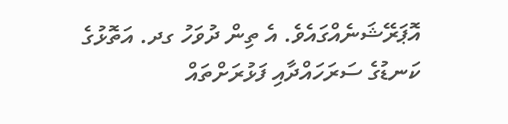އޮޕަރޭޝަނެއްގައެވެ. އެ ތިން ދުވަހު ގދ. އަތޮޅުގެ ކަނޑުގެ ސަރަހައްދާއި ފަޅުރަށްތައް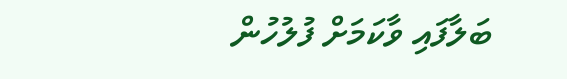ބަލާފައި ވާކަމަށް ފުލުހުން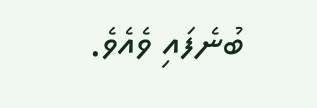ބުނެފައި ވެއެވެ.